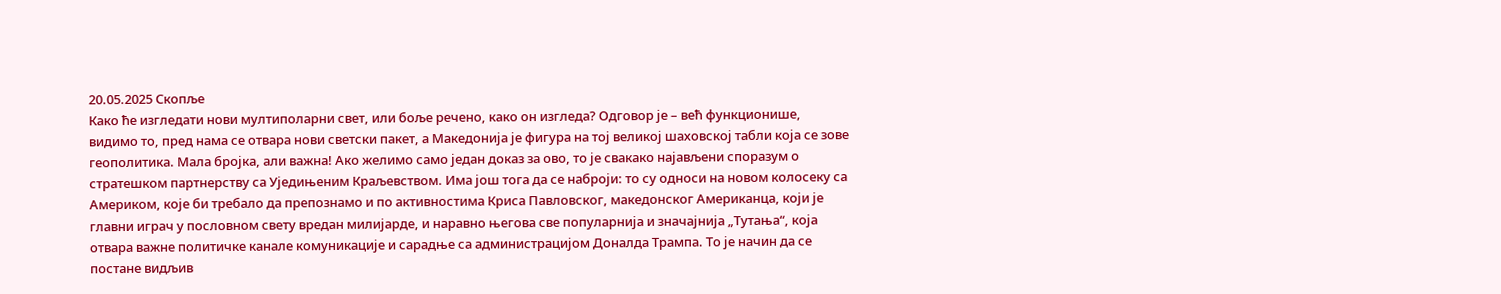20.05.2025 Скопље
Како ће изгледати нови мултиполарни свет, или боље речено, како он изгледа? Одговор је – већ функционише, видимо то, пред нама се отвара нови светски пакет, а Македонија је фигура на тој великој шаховској табли која се зове геополитика. Мала бројка, али важна! Ако желимо само један доказ за ово, то је свакако најављени споразум о стратешком партнерству са Уједињеним Краљевством. Има још тога да се наброји: то су односи на новом колосеку са Америком, које би требало да препознамо и по активностима Криса Павловског, македонског Американца, који је главни играч у пословном свету вредан милијарде, и наравно његова све популарнија и значајнија „Тутања“, која отвара важне политичке канале комуникације и сарадње са администрацијом Доналда Трампа. То је начин да се постане видљив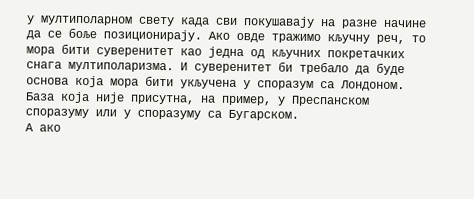у мултиполарном свету када сви покушавају на разне начине да се боље позиционирају. Ако овде тражимо кључну реч, то мора бити суверенитет као једна од кључних покретачких снага мултиполаризма. И суверенитет би требало да буде основа која мора бити укључена у споразум са Лондоном. База која није присутна, на пример, у Преспанском споразуму или у споразуму са Бугарском.
А ако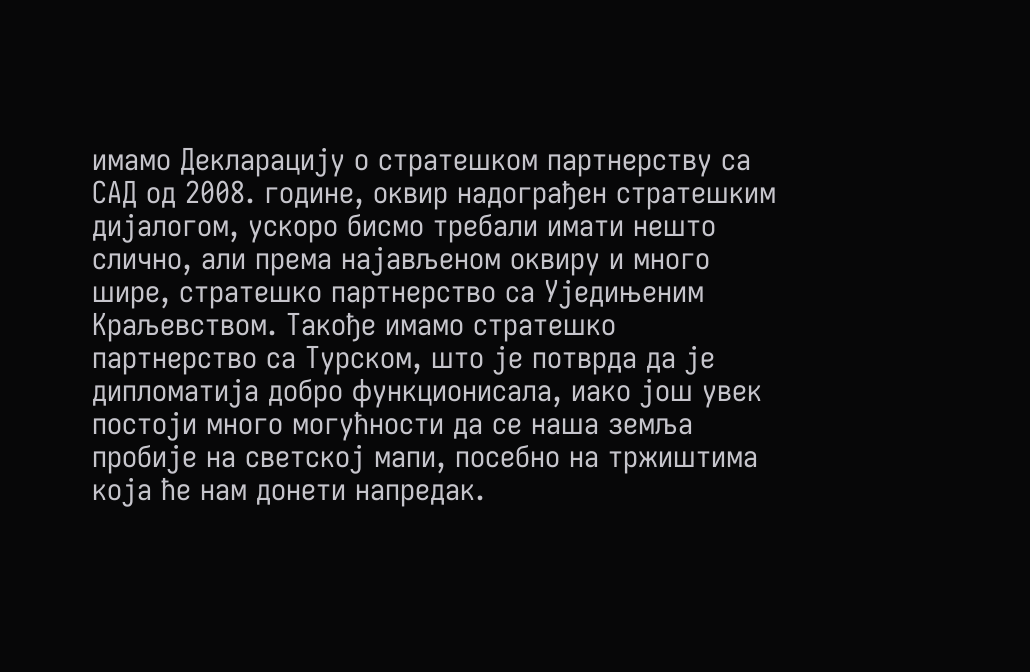имамо Декларацију о стратешком партнерству са САД од 2008. године, оквир надограђен стратешким дијалогом, ускоро бисмо требали имати нешто слично, али према најављеном оквиру и много шире, стратешко партнерство са Уједињеним Краљевством. Такође имамо стратешко партнерство са Турском, што је потврда да је дипломатија добро функционисала, иако још увек постоји много могућности да се наша земља пробије на светској мапи, посебно на тржиштима која ће нам донети напредак.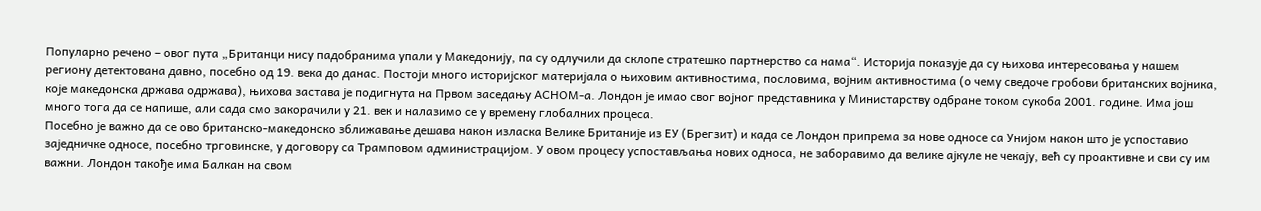Популарно речено – овог пута „Британци нису падобранима упали у Македонију, па су одлучили да склопе стратешко партнерство са нама“. Историја показује да су њихова интересовања у нашем региону детектована давно, посебно од 19. века до данас. Постоји много историјског материјала о њиховим активностима, пословима, војним активностима (о чему сведоче гробови британских војника, које македонска држава одржава), њихова застава је подигнута на Првом заседању АСНОМ-а. Лондон је имао свог војног представника у Министарству одбране током сукоба 2001. године. Има још много тога да се напише, али сада смо закорачили у 21. век и налазимо се у времену глобалних процеса.
Посебно је важно да се ово британско-македонско зближавање дешава након изласка Велике Британије из ЕУ (Брегзит) и када се Лондон припрема за нове односе са Унијом након што је успоставио заједничке односе, посебно трговинске, у договору са Трамповом администрацијом. У овом процесу успостављања нових односа, не заборавимо да велике ајкуле не чекају, већ су проактивне и сви су им важни. Лондон такође има Балкан на свом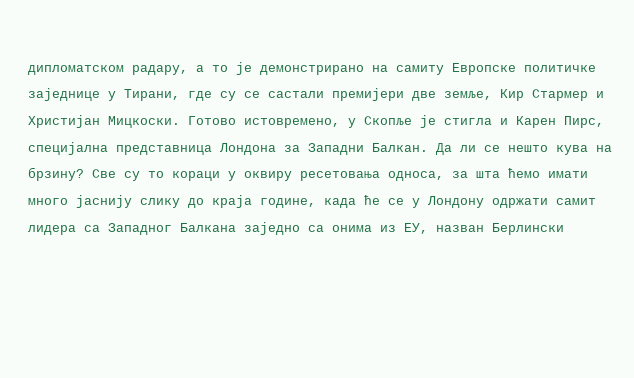дипломатском радару, а то је демонстрирано на самиту Европске политичке заједнице у Тирани, где су се састали премијери две земље, Кир Стармер и Христијан Мицкоски. Готово истовремено, у Скопље је стигла и Карен Пирс, специјална представница Лондона за Западни Балкан. Да ли се нешто кува на брзину? Све су то кораци у оквиру ресетовања односа, за шта ћемо имати много јаснију слику до краја године, када ће се у Лондону одржати самит лидера са Западног Балкана заједно са онима из ЕУ, назван Берлински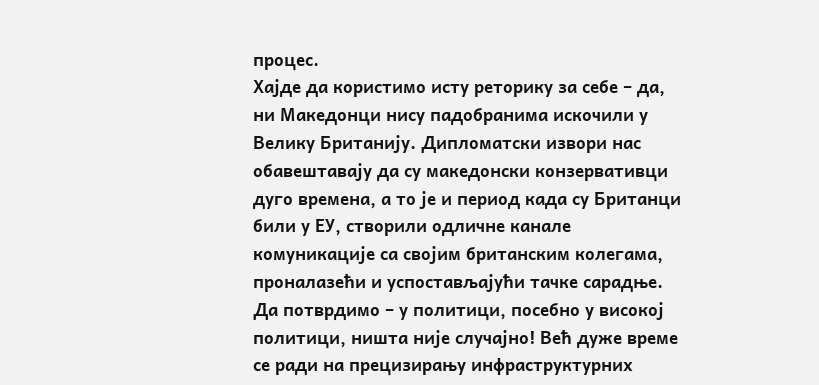процес.
Хајде да користимо исту реторику за себе – да, ни Македонци нису падобранима искочили у Велику Британију. Дипломатски извори нас обавештавају да су македонски конзервативци дуго времена, а то је и период када су Британци били у ЕУ, створили одличне канале комуникације са својим британским колегама, проналазећи и успостављајући тачке сарадње. Да потврдимо – у политици, посебно у високој политици, ништа није случајно! Већ дуже време се ради на прецизирању инфраструктурних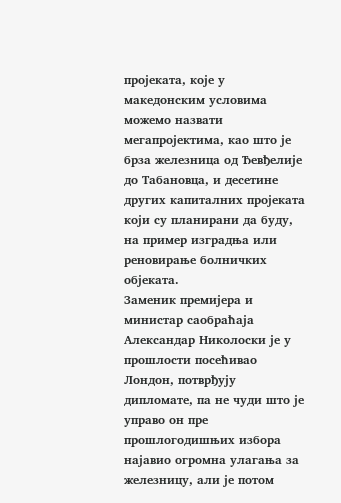пројеката, које у македонским условима можемо назвати мегапројектима, као што је брза железница од Ђевђелије до Табановца, и десетине других капиталних пројеката који су планирани да буду, на пример изградња или реновирање болничких објеката.
Заменик премијера и министар саобраћаја Александар Николоски је у прошлости посећивао Лондон, потврђују дипломате, па не чуди што је управо он пре прошлогодишњих избора најавио огромна улагања за железницу, али је потом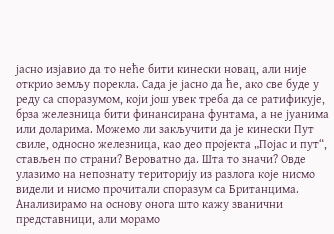јасно изјавио да то неће бити кинески новац, али није открио земљу порекла. Сада је јасно да ће, ако све буде у реду са споразумом, који још увек треба да се ратификује, брза железница бити финансирана фунтама, а не јуанима или доларима. Можемо ли закључити да је кинески Пут свиле, односно железница, као део пројекта „Појас и пут“, стављен по страни? Вероватно да. Шта то значи? Овде улазимо на непознату територију из разлога које нисмо видели и нисмо прочитали споразум са Британцима. Анализирамо на основу онога што кажу званични представници, али морамо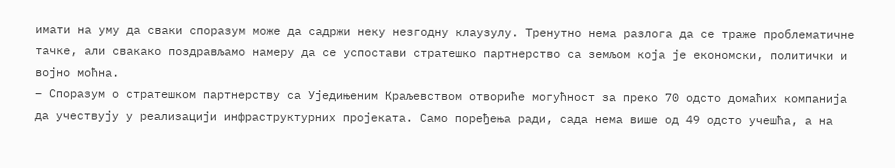имати на уму да сваки споразум може да садржи неку незгодну клаузулу. Тренутно нема разлога да се траже проблематичне тачке, али свакако поздрављамо намеру да се успостави стратешко партнерство са земљом која је економски, политички и војно моћна.
– Споразум о стратешком партнерству са Уједињеним Краљевством отвориће могућност за преко 70 одсто домаћих компанија да учествују у реализацији инфраструктурних пројеката. Само поређења ради, сада нема више од 49 одсто учешћа, а на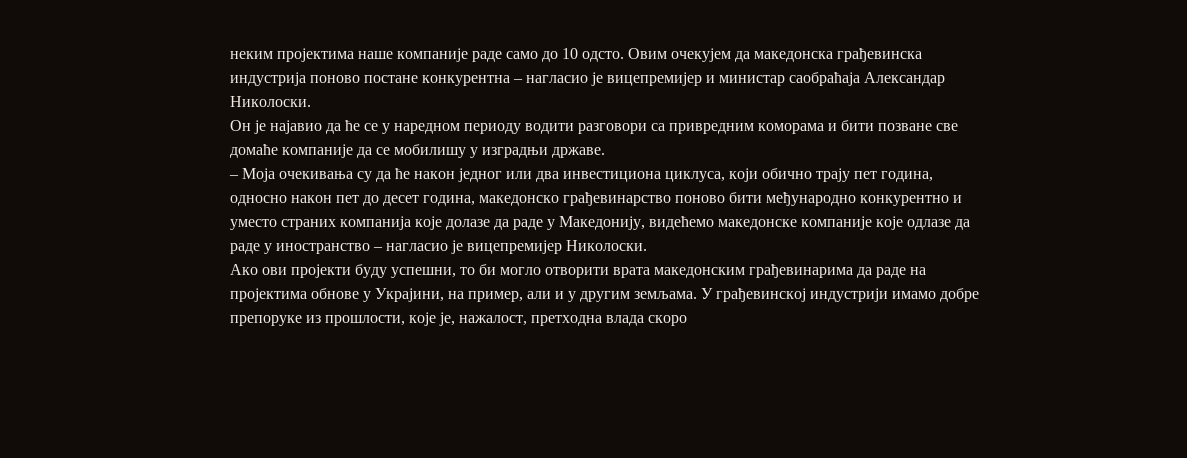неким пројектима наше компаније раде само до 10 одсто. Овим очекујем да македонска грађевинска индустрија поново постане конкурентна – нагласио је вицепремијер и министар саобраћаја Александар Николоски.
Он је најавио да ће се у наредном периоду водити разговори са привредним коморама и бити позване све домаће компаније да се мобилишу у изградњи државе.
– Моја очекивања су да ће након једног или два инвестициона циклуса, који обично трају пет година, односно након пет до десет година, македонско грађевинарство поново бити међународно конкурентно и уместо страних компанија које долазе да раде у Македонију, видећемо македонске компаније које одлазе да раде у иностранство – нагласио је вицепремијер Николоски.
Ако ови пројекти буду успешни, то би могло отворити врата македонским грађевинарима да раде на пројектима обнове у Украјини, на пример, али и у другим земљама. У грађевинској индустрији имамо добре препоруке из прошлости, које је, нажалост, претходна влада скоро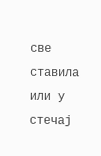све ставила или у стечај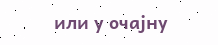или у очајну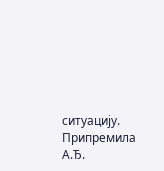ситуацију.
Припремила А.Ђ.